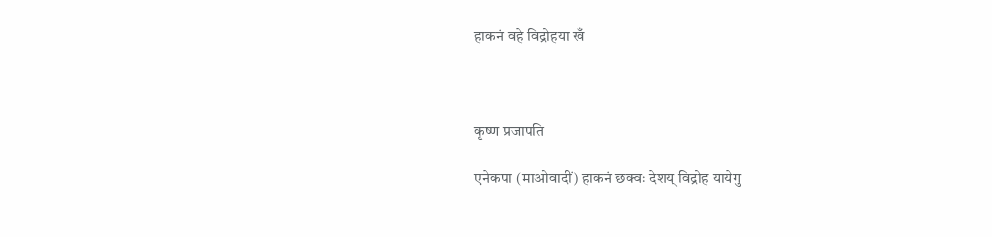हाकनं वहे विद्रोहया खँ



कृष्ण प्रजापति

एनेकपा (माओवादीं) हाकनं छक्वः देशय् विद्रोह यायेगु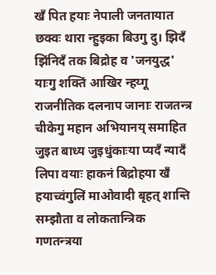खँ पित हयाः नेपाली जनतायात छक्वः थारा न्हुइका बिउगु दु। झिदँ झिंनिदँ तक बिद्रोह व 'जनयुद्ध' याःगु शक्तिं आखिर न्हय्गू राजनीतिक दलनाप जानाः राजतन्त्र चीकेगु महान अभियानय् समाहित जुइत बाध्य जुइधुंकाःया प्यदँ न्यादँ लिपा वयाः हाकनं बिद्रोहया खँ हयाच्वंगुलिं माओवादी बृहत् शान्ति सम्झौता व लोकतान्त्रिक गणतन्त्रया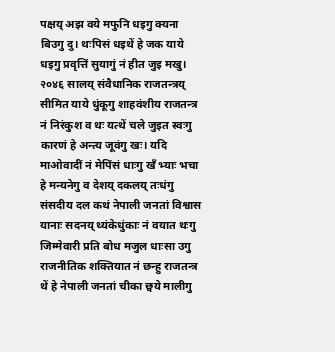पक्षय् अझ वये मफुनि धइगु क्यना बिउगु दु। थःपिसं धइथें हे जक याये धइगु प्रवृत्तिं सुयागुं नं हीत जुइ मखु। २०४६ सालय् संवैधानिक राजतन्त्रय् सीमित याये धुंकूगु शाहवंशीय राजतन्त्र नं निरंकुश व थः यत्थें चले जुइत स्वःगु कारणं हे अन्त्य जूवंगु खः। यदि माओवादीं नं मेपिंसं धाःगु खँ भ्याः भचा हे मन्यनेगु व देशय् दकलय् तःधंगु संसदीय दल कथं नेपाली जनतां विश्वास यानाः सदनय् थ्यंकेधुंकाः नं वयात थःगु जिम्मेवारी प्रति बोध मजुल धाःसा उगु राजनीतिक शक्तियात नं छन्हु राजतन्त्र थें हे नेपाली जनतां चीका छ्वये मालीगु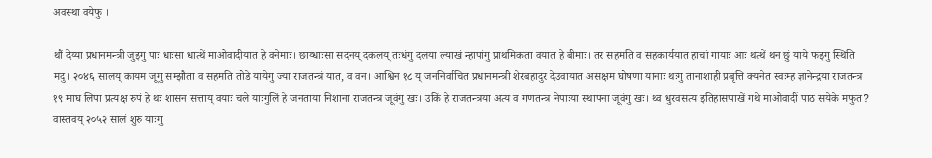अवस्था वयेफु ।

थौं देय्या प्रधानमन्त्री जुइगु पाः धाःसा धात्थें माओवादीयात हे वनेमाः। छाय्धाःसा सदनय् दकलय् तःधंगु दलया ल्याखं न्हापांगु प्राथमिकता वयात हे बीमाः। तर सहमति व सहकार्ययात हाचां गायाः आः थत्थें थन छुं याये फइगु स्थिति मदु। २०४६ सालय् कायम जूगु सम्झौता व सहमति तोडे यायेगु ज्या राजतन्त्रं यात, व वन। आश्विन १८ य् जननिर्वाचित प्रधानमन्त्री शेरबहादुर देउवायात असक्षम घोषणा यानाः थःगु तानाशाही प्रबृत्ति क्यनेत स्वःम्ह ज्ञानेन्द्रया राजतन्त्र १९ माघ लिपा प्रत्यक्ष रुपं हे थः शासन सत्ताय् वयाः चले याःगुलिं हे जनताया निशाना राजतन्त्र जूवंगु खः। उकिं हे राजतन्त्रया अत्य व गणतन्त्र नेपाःया स्थापना जूवंगु खः। थ्व धुरवसत्य इतिहासपाखें गथे माओवादीं पाठ सयेके मफुत? वास्तवय् २०५२ सालं शुरु याःगु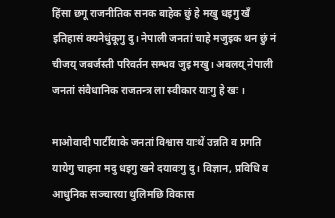हिंसा छगू राजनीतिक सनक बाहेक छुं हे मखु धइगु खँ इतिहासं क्यनेधुंकूगु दु। नेपाली जनतां चाहे मजुइक थन छुं नं चीजय् जबर्जस्ती परिवर्तन सम्भव जुइ मखु। अबलय् नेपाली जनतां संवैधानिक राजतन्त्र ला स्वीकार याःगु हे खः ।

माओवादी पार्टीयाके जनतां विश्वास याःथें उन्नति व प्रगति यायेगु चाहना मदु धइगु खने दयावःगु दु। विज्ञान, प्रविधि व आधुनिक सञ्चारया थुलिमछि विकास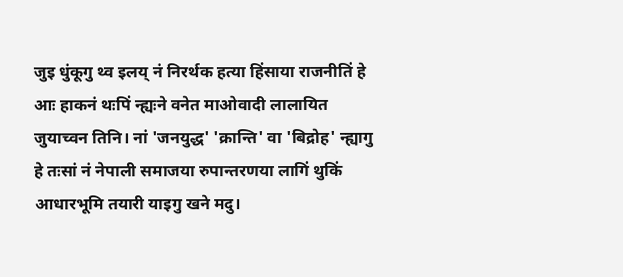जुइ धुंकूगु थ्व इलय् नं निरर्थक हत्या हिंसाया राजनीतिं हे आः हाकनं थःपिं न्ह्यःने वनेत माओवादी लालायित जुयाच्वन तिनि। नां 'जनयुद्ध' 'क्रान्ति' वा 'बिद्रोह' न्ह्यागु हे तःसां नं नेपाली समाजया रुपान्तरणया लागिं थुकिं आधारभूमि तयारी याइगु खने मदु।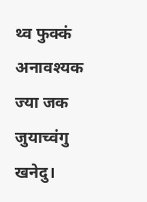थ्व फुक्कं अनावश्यक ज्या जक जुयाच्वंगु खनेदु।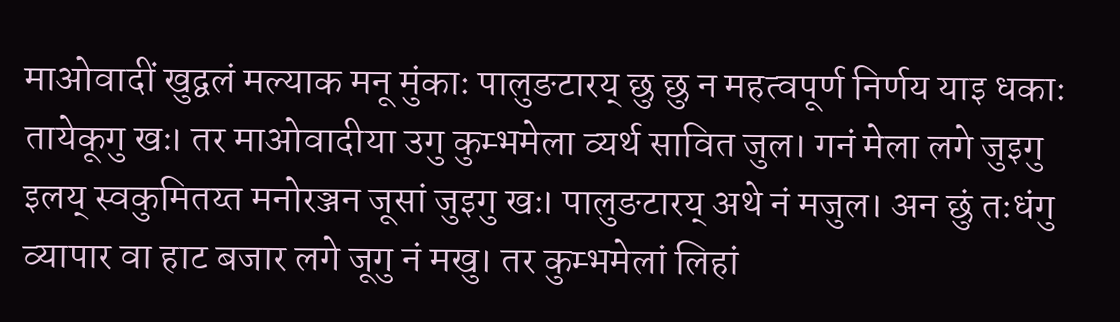माओवादीं खुद्वलं मल्याक मनू मुंकाः पालुङटारय् छु छु न महत्वपूर्ण निर्णय याइ धकाः तायेकूगु खः। तर माओवादीया उगु कुम्भमेला व्यर्थ सावित जुल। गनं मेला लगे जुइगु इलय् स्वकुमितय्त मनोरञ्जन जूसां जुइगु खः। पालुङटारय् अथे नं मजुल। अन छुं तःधंगु व्यापार वा हाट बजार लगे जूगु नं मखु। तर कुम्भमेलां लिहां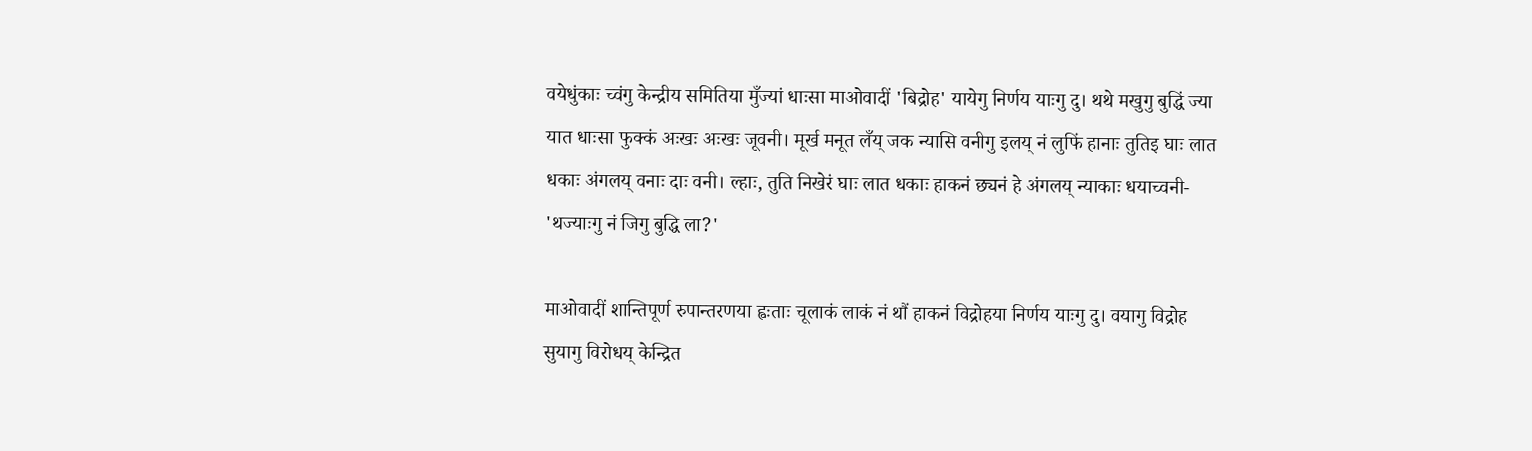वयेधुंकाः च्वंगु केन्द्रीय समितिया मुँज्यां धाःसा माओवादीं 'बिद्रोह' यायेगु निर्णय याःगु दु। थथे मखुगु बुद्धिं ज्या यात धाःसा फुक्कं अःखः अःखः जूवनी। मूर्ख मनूत लँय् जक न्यासि वनीगु इलय् नं लुफिं हानाः तुतिइ घाः लात धकाः अंगलय् वनाः दाः वनी। ल्हाः, तुति निखेरं घाः लात धकाः हाकनं छ्यनं हे अंगलय् न्याकाः धयाच्वनी- 'थज्याःगु नं जिगु बुद्धि ला?'

माओवादीं शान्तिपूर्ण रुपान्तरणया ह्वःताः चूलाकं लाकं नं थौं हाकनं विद्रोहया निर्णय याःगु दु। वयागु विद्रोह सुयागु विरोधय् केन्द्रित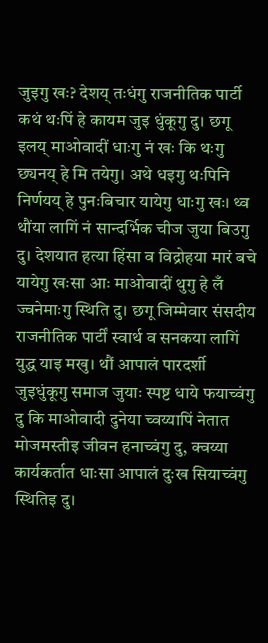जुइगु खः? देशय् तःधंगु राजनीतिक पार्टी कथं थःपिं हे कायम जुइ धुंकूगु दु। छगू इलय् माओवादीं धाःगु नं खः कि थःगु छ्यनय् हे मि तयेगु। अथे धइगु थःपिनि निर्णयय् हे पुनःबिचार यायेगु धाःगु खः। थ्व थौंया लागिं नं सान्दर्भिक चीज जुया बिउगु दु। देशयात हत्या हिंसा व विद्रोहया मारं बचे यायेगु खःसा आः माओवादीं थुगु हे लँ ज्वनेमाःगु स्थिति दु। छगू जिम्मेवार संसदीय राजनीतिक पार्टीं स्वार्थ व सनकया लागिं युद्ध याइ मखु। थौं आपालं पारदर्शी जुइधुंकूगु समाज जुयाः स्पष्ट धाये फयाच्वंगु दु कि माओवादी दुनेया च्वय्यापिं नेतात मोजमस्तीइ जीवन हनाच्वंगु दु, क्वय्या कार्यकर्तात धाःसा आपालं दुःख सियाच्वंगु स्थितिइ दु।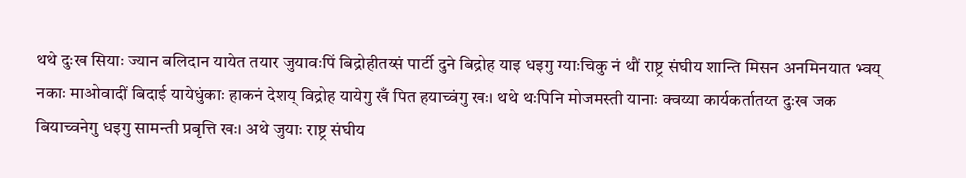थथे दुःख सियाः ज्यान बलिदान यायेत तयार जुयावःपिं बिद्रोहीतय्सं पार्टी दुने बिद्रोह याइ धइगु ग्याःचिकु नं थौं राष्ट्र संघीय शान्ति मिसन अनमिनयात भ्वय् नकाः माओवादीं बिदाई यायेधुंकाः हाकनं देशय् विद्रोह यायेगु खँ पित हयाच्वंगु खः। थथे थःपिनि मोजमस्ती यानाः क्वय्या कार्यकर्तातय्त दुःख जक बियाच्वनेगु धइगु सामन्ती प्रबृत्ति खः। अथे जुयाः राष्ट्र संघीय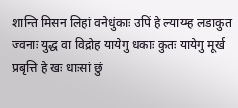शान्ति मिसन लिहां वनेधुंकाः उपिं हे ल्याय्म्ह लडाकुत ज्वनाः युद्ध वा विद्रोह यायेगु धकाः कुतः यायेगु मूर्ख प्रबृत्ति हे खः धाःसां छुं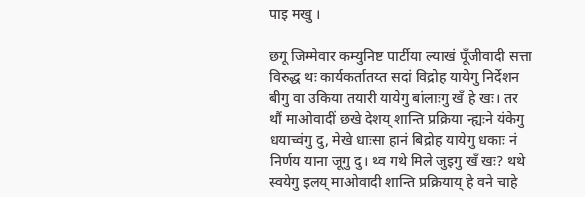पाइ मखु ।

छगू जिम्मेवार कम्युनिष्ट पार्टीया ल्याखं पूँजीवादी सत्ता विरुद्ध थः कार्यकर्तातय्त सदां विद्रोह यायेगु निर्देशन बीगु वा उकिया तयारी यायेगु बांलाःगु खँ हे खः। तर थौं माओवादीं छखे देशय् शान्ति प्रक्रिया न्ह्यःने यंकेगु धयाच्वंगु दु, मेखे धाःसा हानं बिद्रोह यायेगु धकाः नं निर्णय याना जूगु दु। थ्व गथे मिले जुइगु खँ खः? थथे स्वयेगु इलय् माओवादी शान्ति प्रक्रियाय् हे वने चाहे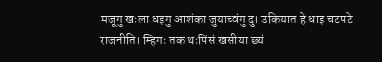मजूगु खःला धइगु आशंका जुयाच्वंगु दु। उकियात हे धाइ चटपटे राजनीति। म्हिगः तक थःपिंसं खसीया छ्यं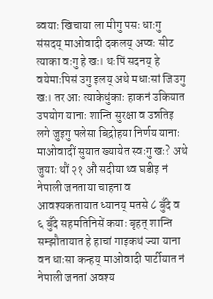ब्वयाः खिचाया ला मीगु पसः धाःगु संसदय् माओवादी दकलय् अप्वः सीट त्याका वःगु हे खः। थःपिं सदनय् हे वयेमाःपिसं उगु इलय् अथे मधाःसां जिउगु खः। तर आः त्याकेधुंकाः हाकनं उकियात उपयोग यानाः शान्ति सुरक्षा व उन्नतिइ लगे जुइगु पलेसा बिद्रोहया निर्णय यानाः माओवादीं सुयात ख्यायेत स्वःगु खः? अथे जुयाः थौं २१ औं सदीया थ्व घडीइ नं नेपाली जनताया चाहना व आवश्यकतायात ध्यानय् मतसे ८ बुँदे व ६ बुँदे सहमतिनिसें कयाः बृहत् शान्ति सम्झौतायात हे हाचां गाइकथं ज्या याना वन धाःसा कन्हय् माओवादी पार्टीयात नं नेपाली जनतां अवश्य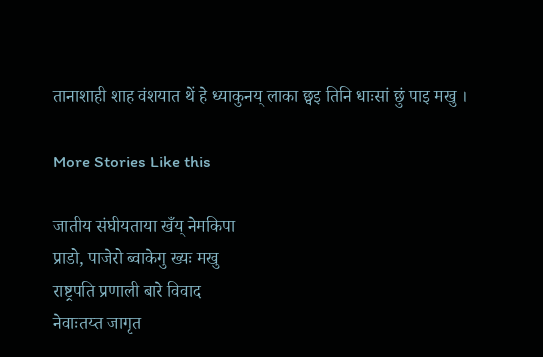तानाशाही शाह वंशयात थें हे ध्याकुनय् लाका छ्वइ तिनि धाःसां छुं पाइ मखु ।

More Stories Like this

जातीय संघीयताया खँय् नेमकिपा
प्राडो, पाजेरो ब्वाकेगु ख्यः मखु
राष्ट्रपति प्रणाली बारे विवाद
नेवाःतय्त जागृत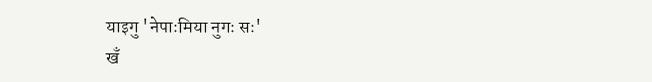याइगु 'नेपाःमिया नुगः सः'
खँ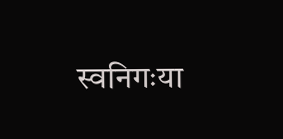स्वनिगःया